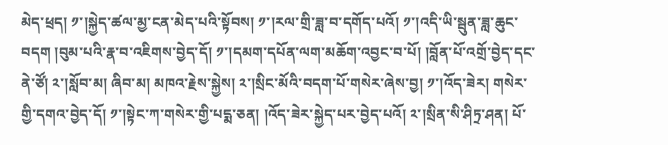མེད་ཕྲད། ༡་།སྐྱེད་ཚལ་མྱ་ངན་མེད་པའི་སྟོབས། ༡་།རལ་གྲི་ཟླ་བ་དགོད་པའོ། ༡་།འདི་ཡི་སྦུན་ཟླ་ཆུང་བདག །བུམ་པའི་རྣ་བ་འཇིགས་བྱེད་དོ། ༡་།དམག་དཔོན་ལག་མཆོག་འབྱང་བ་པོ། །བློན་པོ་འགྲོ་བྱེད་དང་ནེ་ཙོ། ༢་།སློབ་མ། ཞིབ་མ། མཁའ་རྗེས་སྐྱེས། ༢་།སྲིང་མོའི་བདག་པོ་གསེར་ཞེས་བྱ། ༡་།འོད་ཟེར། གསེར་གྱི་དགའ་བྱེད་དོ། ༡་།སྟེང་ཀ་གསེར་གྱི་པདྨ་ཅན། །འོད་ཟེར་སྐྱེད་པར་བྱེད་པའོ། ༢་།སྲིན་སི་ཤིཏྲ་ཤན། པོ་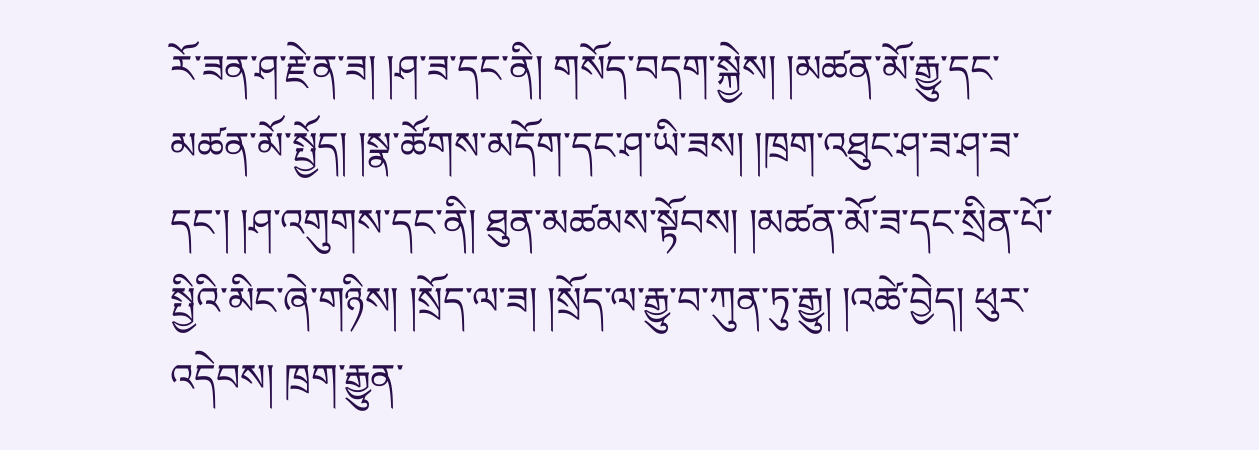རོ་ཟན་ཤ་རྗེ་ན་ཟ། །ཤ་ཟ་དང་ནི། གསོད་བདག་སྐྱེས། །མཚན་མོ་རྒྱུ་དང་མཚན་མོ་སྤྱོད། །སྣ་ཚོགས་མདོག་དང་ཤ་ཡི་ཟས། །ཁྲག་འཐུང་ཤ་ཟ་ཤ་ཟ་དང་། །ཤ་འགུགས་དང་ནི། ཐུན་མཚམས་སྟོབས། །མཚན་མོ་ཟ་དང་སྲིན་པོ་སྤྱིའི་མིང་ཞེ་གཉིས། །སྲོད་ལ་ཟ། །སྲོད་ལ་རྒྱུ་བ་ཀུན་ཏུ་རྒྱུ། །འཚེ་བྱེད། ཕུར་འདེབས། ཁྲག་རྒྱུན་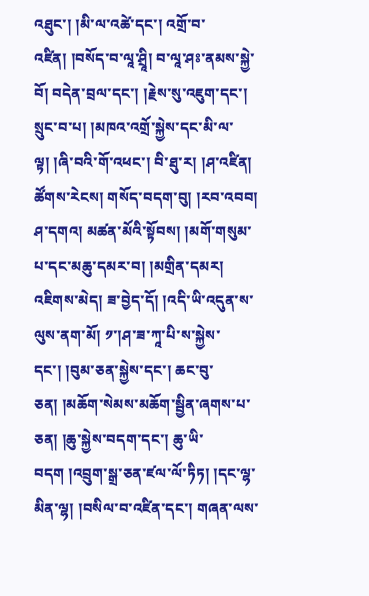འཐུང་། །མི་ལ་འཚེ་དང་། འགྲོ་བ་འཛིན། །བསོད་བ་ལཱ་ཤྲཱི། བ་ལཱ་ཤཿ་ནམས་སྐྱེ་བོ། བདེན་བྲལ་དང་། །རྗེས་སུ་འཇུག་དང་། སྲུང་བ་པ། །མཁའ་འགྲོ་སྐྱེས་དང་མི་ལ་ལྟ། །ཞི་བའི་གོ་འཕང་། བི་ཐུ་ར། །ཤ་འཛིན། ཚོགས་རེངས། གསོད་བདག་བུ། །རབ་འབབ། ཤ་དགའ། མཚན་མོའི་སྟོབས། །མགོ་གསུམ་པ་དང་མཆུ་དམར་བ། །མགྲིན་དམར། འཇིགས་མེད། ཟ་བྱེད་དོ། །འདི་ཡི་འདུན་ས་ལུས་ནག་མོ། ༡་།ཤ་ཟ་ཀཱ་པི་ས་སྐྱེས་དང་། །བུམ་ཅན་སྐྱེས་དང་། ཆང་བུ་ཅན། །མཆོག་སེམས་མཆོག་སྦྱིན་ཞགས་པ་ཅན། །ཆུ་སྐྱེས་བདག་དང་། ཆུ་ཡི་བདག །འབྲུག་སྒྲ་ཅན་ཛལ་ལོ་ཏིཏ། །དང་ལྷ་མིན་ལྷ། །བསིལ་བ་འཛིན་དང་། གཞན་ལས་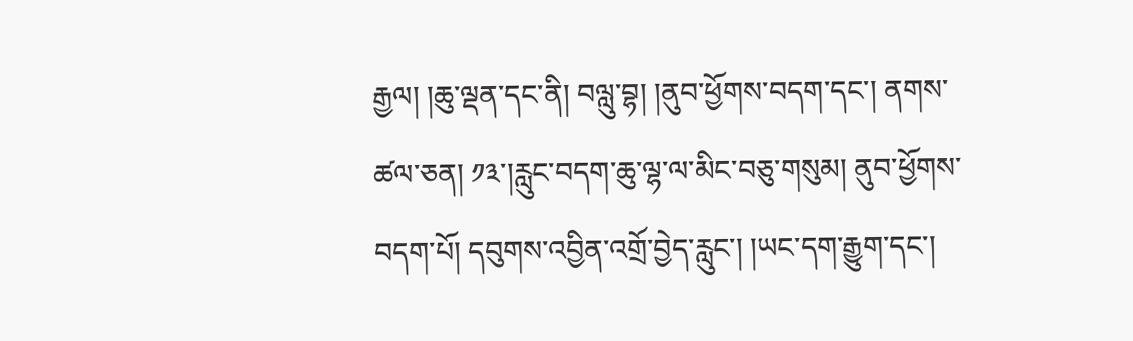རྒྱལ། །ཆུ་ལྡན་དང་ནི། བལླུ་བྷ། །ནུབ་ཕྱོགས་བདག་དང་། ནགས་ཚལ་ཅན། ༡༣་།རླུང་བདག་ཆུ་ལྷ་ལ་མིང་བཅུ་གསུམ། ནུབ་ཕྱོགས་བདག་པོ། དབུགས་འབྱིན་འགྲོ་བྱེད་རླུང་། །ཡང་དག་རྒྱུག་དང་།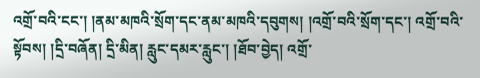འགྲོ་བའི་ངང་། །ནམ་མཁའི་སྲོག་དང་ནམ་མཁའི་དབུགས། །འགྲོ་བའི་སྲོག་དང་། འགྲོ་བའི་སྟོབས། །དྲི་བཞོན། དྲི་མིན། རླུང་དམར་རླུང་། །ཐོབ་བྱེད། འགྲོ་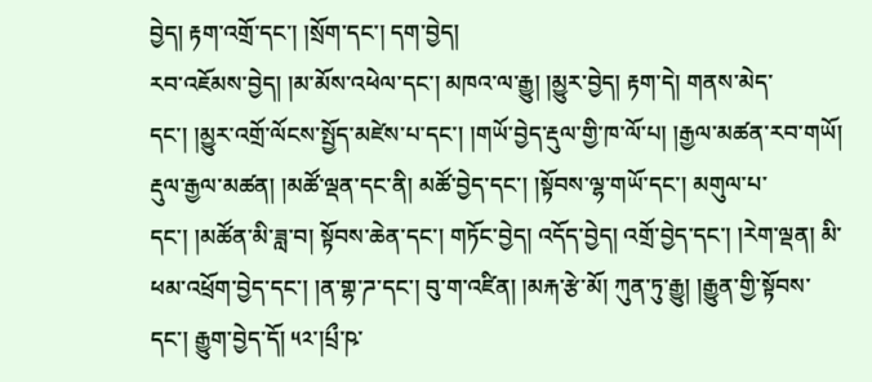བྱེད། རྟག་འགྲོ་དང་། །སྲོག་དང་། དག་བྱེད།
རབ་འཇོམས་བྱེད། །མ་མོས་འཕེལ་དང་། མཁའ་ལ་རྒྱུ། །མྱུར་བྱེད། རྟག་དེ། གནས་མེད་དང་། །མྱུར་འགྲོ་ལོངས་སྤྱོད་མཛེས་པ་དང་། །གཡོ་བྱེད་རྡུལ་གྱི་ཁ་ལོ་པ། །རྒྱལ་མཚན་རབ་གཡོ། རྡུལ་རྒྱལ་མཚན། །མཚོ་ལྡན་དང་ནི། མཚོ་བྱེད་དང་། །སྟོབས་ལྷ་གཡོ་དང་། མགུལ་པ་དང་། །མཚོན་མི་ཟླ་བ། སྟོབས་ཆེན་དང་། གཏོང་བྱེད། འདོད་བྱེད། འགྲོ་བྱེད་དང་། །རེག་ལྡན། མི་ཕམ་འཕྲོག་བྱེད་དང་། །ན་གྷ་ཌ་དང་། བུ་ག་འཛིན། །མརྐ་རྩེ་མོ། ཀུན་ཏུ་རྒྱུ། །རྒྱུན་གྱི་སྟོབས་དང་། རྒྱུག་བྱེད་དོ། ༥༢་།པྲྀ་ཥ་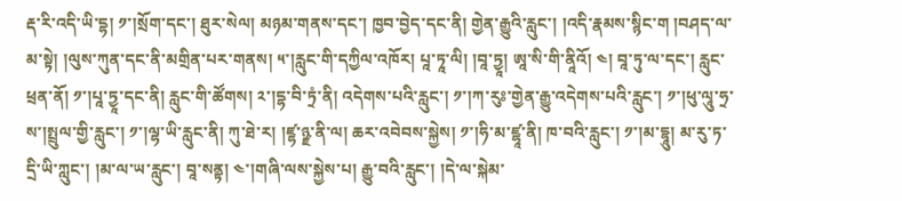རྡ་རི་འདི་ཡི་དྷ། ༡་།སྲོག་དང་། ཐུར་སེལ། མཉམ་གནས་དང་། ཁྱབ་བྱེད་དང་ནི། གྱེན་རྒྱུའི་རླུང་། །འདི་རྣམས་སྙིང་ག །བཤད་ལ་མ་སྟེ། །ལུས་ཀུན་དང་ནི་མགྲིན་པར་གནས། ༥་།རླུང་གི་དཀྱིལ་འཁོར། པཱ་ཏཱ་ལི། །བཱ་ཏྱཱ། ཨཱ་སི་གི་ནཱིའོ། ༤། བཱ་ཏུ་ལ་དང་། རླུང་ཕྲན་ནོ། ༡་།པཱ་ཏྱཱ་དང་ནི། རླུང་གི་ཚོགས། ༢་།དྷ་བི་ཏྲཾ་ནི། འདེགས་པའི་རླུང་། ༡་།ཀ་རུཿ་གྱེན་རྒྱུ་འདེགས་པའི་རླུང་། ༡་།ཕུ་ལཱུ་ཧྲ་ས་།སྤྲུལ་གྱི་རླུང་། ༡་།ལྷ་ཡི་རླུང་ནི། ཀུ་ཐེ་ར། །ཛྷ་ཉྫ་ནི་ལ། ཆར་འབེབས་སྐྱེས། ༡་།ཧི་མ་ཛྷཱ་ནི། ཁ་བའི་རླུང་། ༡་།མ་དྷཱུ། མ་རུ་ཏ་དྲི་ཡི་ཀླུང་། །མ་ལ་ཡ་རླུང་། བཱ་སནྟ། ༤་།གཞི་ལས་སྐྱེས་པ། རྒྱུ་བའི་རླུང་། །དེ་ལ་སྐེམ་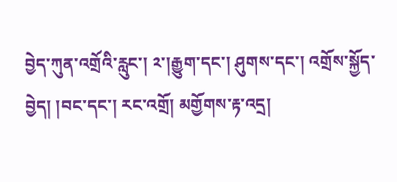བྱེད་ཀུན་འགྲོའི་རླུང་། ༢་།རྒྱུག་དང་། ཤུགས་དང་། འགྲོས་སྐྱོད་བྱེད། །བང་དང་། རང་འགྲོ། མགྱོགས་རྟ་འདྲ།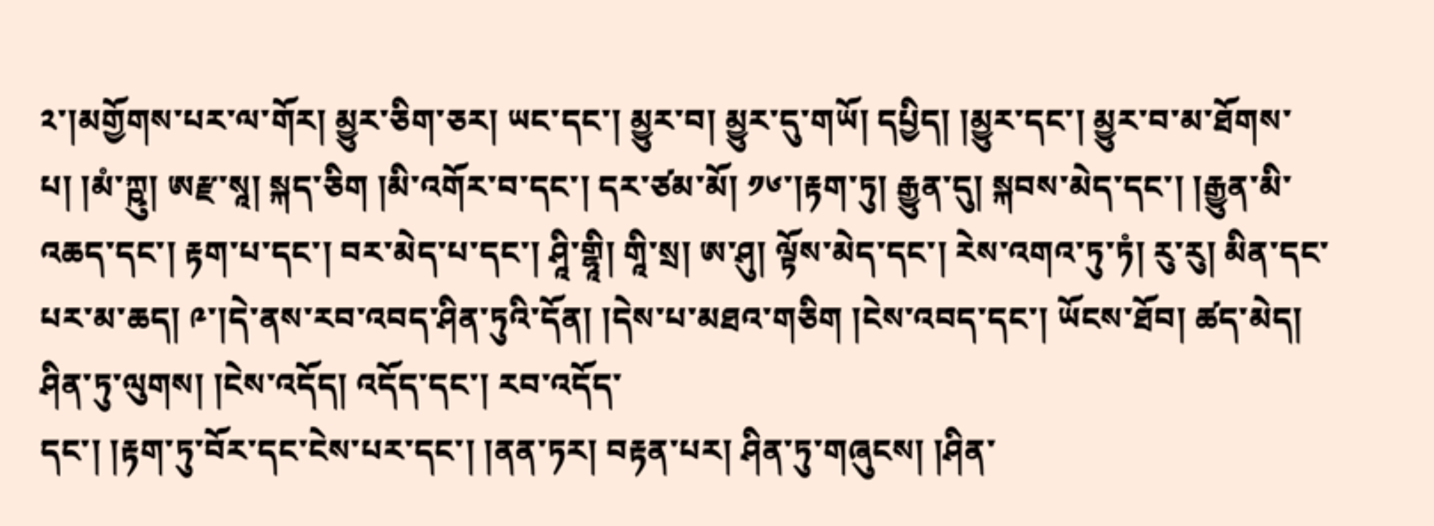༢་།མགྱོགས་པར་ལ་གོར། མྱུར་ཅིག་ཅར། ཡང་དང་། མྱུར་བ། མྱུར་དུ་གཡོ། དཔྱིད། །མྱུར་དང་། མྱུར་བ་མ་ཐོགས་པ། །མཾ་ཀྵུ། ཨརྫ་སཱ། སྐད་ཅིག །མི་འགོར་བ་དང་། དར་ཙམ་མོ། ༡༦་།རྟག་ཏུ། རྒྱུན་དུ། སྐབས་མེད་དང་། །རྒྱུན་མི་འཆད་དང་། རྟག་པ་དང་། བར་མེད་པ་དང་། ཤཱི་གྷཱི། གཱི་སྲ། ཨ་ཤུ། ལྟོས་མེད་དང་། རེས་འགའ་ཏུ་ཏཾ། རུ་རུ། མིན་དང་པར་མ་ཆད། ༩་།དེ་ནས་རབ་འབད་ཤིན་ཏུའི་དོན། །དེས་པ་མཐའ་གཅིག །ངེས་འབད་དང་། ཡོངས་ཐོབ། ཚད་མེད། ཤིན་ཏུ་ལུགས། །ངེས་འདོད། འདོད་དང་། རབ་འདོད་
དང་། །རྟག་ཏུ་བོར་དང་ངེས་པར་དང་། །ནན་ཏར། བརྟན་པར། ཤིན་ཏུ་གཞུངས། །ཤིན་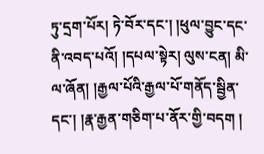ཏུ་དྲག་པོར། ཏེ་བོར་དང་། །ཕུལ་བྱུང་དང་ནི་འབད་པའོ། །དཔལ་སྟེར། ལུས་ངན། མི་ལ་ཞོན། །རྒྱལ་པོའི་རྒྱལ་པོ་གནོད་སྦྱིན་དང་། །རྣ་རྒྱན་གཅིག་པ་ནོར་གྱི་བདག །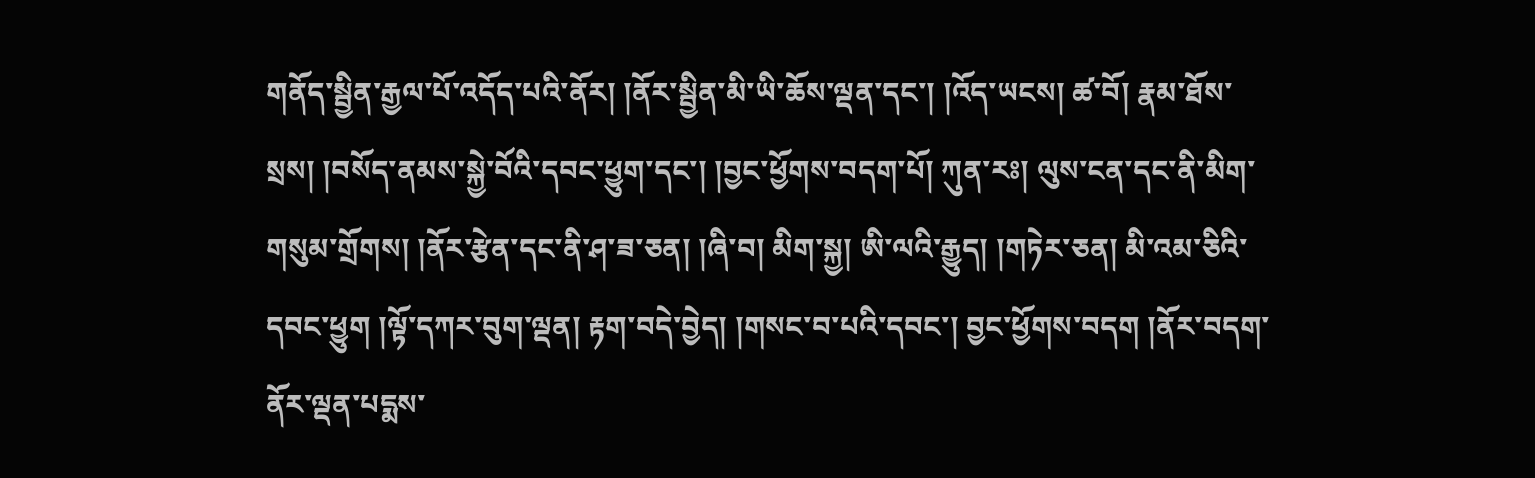གནོད་སྦྱིན་རྒྱལ་པོ་འདོད་པའི་ནོར། །ནོར་སྦྱིན་མི་ཡི་ཆོས་ལྡན་དང་། །འོད་ཡངས། ཚ་བོ། རྣམ་ཐོས་སྲས། །བསོད་ནམས་སྐྱེ་བོའི་དབང་ཕྱུག་དང་། །བྱང་ཕྱོགས་བདག་པོ། ཀུན་རཿ། ལུས་ངན་དང་ནི་མིག་གསུམ་གྲོགས། །ནོར་རྩེན་དང་ནི་ཤ་ཟ་ཅན། །ཞི་བ། མིག་སྐྱ། ཨི་ལའི་རྒྱུད། །གཏེར་ཅན། མི་འམ་ཅིའི་དབང་ཕྱུག །ལྟོ་དཀར་བུག་ལྡན། རྟག་བདེ་བྱེད། །གསང་བ་པའི་དབང་། བྱང་ཕྱོགས་བདག །ནོར་བདག་ནོར་ལྡན་པདྨས་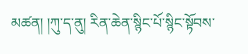མཚན། །ཀུ་ད་ནུ། རིན་ཆེན་སྙིང་པོ་སྙིང་སྟོབས་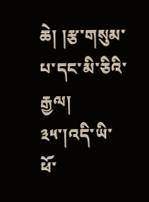ཆེ། །རྩ་གསུམ་པ་དང་མི་ཅིའི་རྒྱལ། ༣༥་།འདི་ཡི་ཕོ་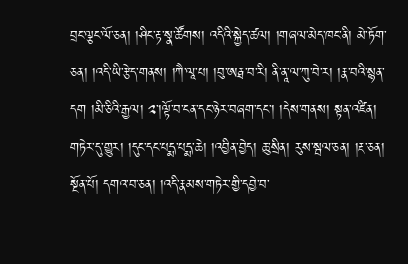བྲང་ལྕང་ལོ་ཅན། །ཤིང་རྟ་སྣ་ཚོགས། འདིའི་སྐྱེད་ཚལ། །གཞལ་མེད་ཁང་ནི། མེ་ཏོག་ཅན། །འདི་ཡི་རྩེད་གནས། །ཀཻ་ལཱ་པ། །བུ་ཨརྠ་བ་རི། ནི་ནཱ་ལ་ཀུ་བེ་ར། །རྣ་བའི་སྙན་དག །མི་ཅིའི་རྒྱལ། ༢་།ལྟོ་བ་ངན་དང་ཉེར་བཞག་དང་། །དེས་གནས། སྟན་འཛིན། གཏེར་དུ་གྱུར། །དུང་དང་པདྨ་པདྨ་ཆེ། །འབྱིན་བྱེད། ཆུ་སྲིན། རུས་སྦལ་ཅན། །རྔ་ཅན། སྔོན་པོ། དགའ་བ་ཅན། །འདི་རྣམས་གཏེར་གྱི་དབྱེ་བ་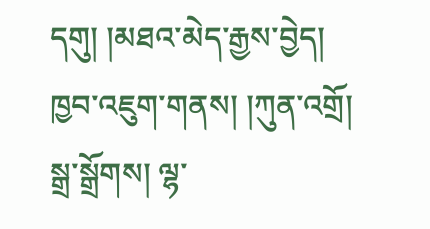དགུ། །མཐའ་མེད་རྒྱས་བྱེད། ཁྱབ་འཇུག་གནས། །ཀུན་འགྲོ། སྒྲ་སྒྲོགས། ལྷ་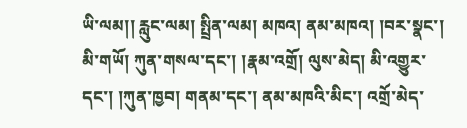ཡི་ལམ།། རླུང་ལམ། སྤྲིན་ལམ། མཁའ། ནམ་མཁའ། །བར་སྣང་། མི་གཡོ། ཀུན་གསལ་དང་། །རྣམ་འགྲོ། ལུས་མེད། མི་འགྱུར་དང་། །ཀུན་ཁྱབ། གནམ་དང་། ནམ་མཁའི་མིང་། འགྲོ་མེད་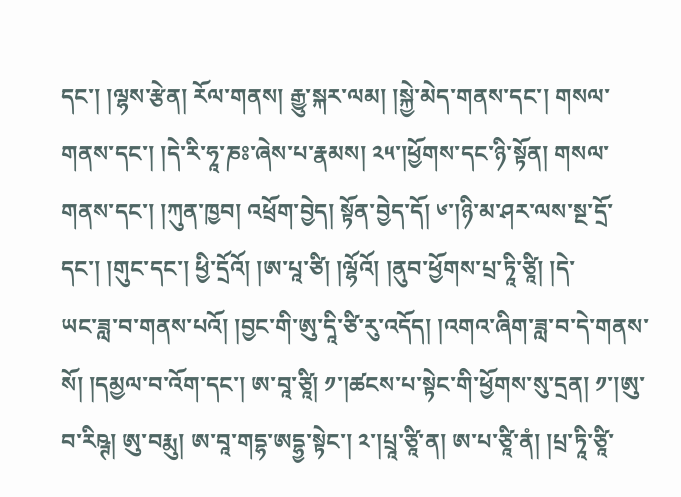དང་། །ལྷས་རྩེན། རོལ་གནས། རྒྱུ་སྐར་ལམ། །སྐྱེ་མེད་གནས་དང་། གསལ་གནས་དང་། །དེ་རི་ཧཱ་ཎཿ་ཞེས་པ་རྣམས། ༢༥་།ཕྱོགས་དང་ཉི་སྟོན། གསལ་གནས་དང་། །ཀུན་ཁྱབ། འཕྲོག་བྱེད། སྟོན་བྱེད་དོ། ༦་།ཉི་མ་ཤར་ལས་སྔ་དྲོ་དང་། །གུང་དང་། ཕྱི་དྲོའོ། །ཨ་པཱ་ཙི། །ལྷོའོ། །ནུབ་ཕྱོགས་པྲ་ཏཱི་ཙཱི། །དེ་
ཡང་ཟླ་བ་གནས་པའོ། །བྱང་གི་ཨུ་དཱི་ཙི་རུ་འདོད། །འགའ་ཞིག་ཟླ་བ་དེ་གནས་སོ། །དམྱལ་བ་འོག་དང་། ཨ་བཱ་ཙཱི། ༡་།ཚངས་པ་སྟེང་གི་ཕྱོགས་སུ་དྲན། ༡་།ཨུ་བ་རིཥྚ། ཨུ་བརྨུ། ཨ་བཱ་གདྷ་ཨདྷྱ་སྟེང་། ༢་།པྲཱ་ཙཱི་ན། ཨ་པ་ཙཱི་ནཾ། །པྲ་ཏཱི་ཙཱི་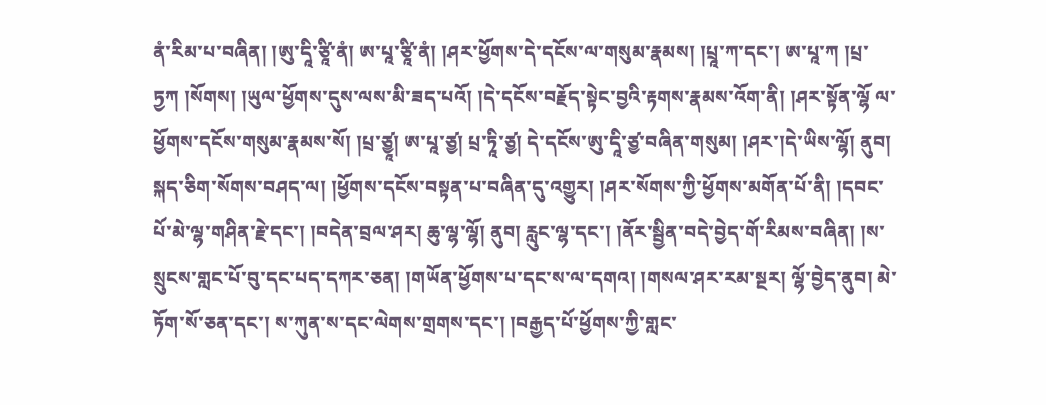ནཾ་རིམ་པ་བཞིན། །ཨུ་དཱི་ཙཱི་ནཾ། ཨ་པཱ་ཙཱི་ནཾ། །ཤར་ཕྱོགས་དེ་དངོས་ལ་གསུམ་རྣམས། །པྲཱ་ཀ་དང་། ཨ་པཱ་ཀ །པྲ་ཏྱཀ །སོགས། །ཡུལ་ཕྱོགས་དུས་ལས་མི་ཟད་པའོ། །དེ་དངོས་བརྗོད་སྟེང་བྱའི་རྟགས་རྣམས་འོག་ནི། །ཤར་སྟོན་ལྷོ ལ་ཕྱོགས་དངོས་གསུམ་རྣམས་སོ། །པྲ་ཙྱཱ། ཨ་པཱ་ཙྱ། པྲ་ཏཱི་ཙྱ། དེ་དངོས་ཨུ་དཱི་ཙྱ་བཞིན་གསུམ། །ཤར་།དེ་ཡིས་ལྷོ། ནུབ། སྐད་ཅིག་སོགས་བཤད་ལ། །ཕྱོགས་དངོས་བསྟན་པ་བཞིན་དུ་འགྱུར། །ཤར་སོགས་ཀྱི་ཕྱོགས་མགོན་པོ་ནི། །དབང་པོ་མེ་ལྷ་གཤིན་རྗེ་དང་། །བདེན་བྲལ་ཤར། ཆུ་ལྷ་ལྷོ། ནུབ། རླུང་ལྷ་དང་། །ནོར་སྦྱིན་བདེ་བྱེད་གོ་རིམས་བཞིན། །ས་སྲུངས་གླང་པོ་བུ་དང་པད་དཀར་ཅན། །གཡོན་ཕྱོགས་པ་དང་ས་ལ་དགའ། །གསལ་ཤར་རམ་སྔར། ལྷོ་བྱེད་ནུབ། མེ་ཏོག་སོ་ཅན་དང་། ས་ཀུན་ས་དང་ལེགས་གྲགས་དང་། །བརྒྱད་པོ་ཕྱོགས་ཀྱི་གླང་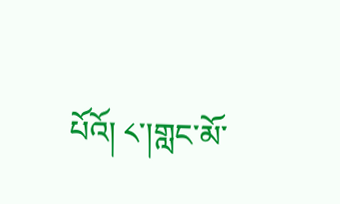པོའོ། ༨་།གླང་མོ་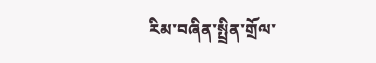རིམ་བཞིན་སྤྲིན་གྲོལ་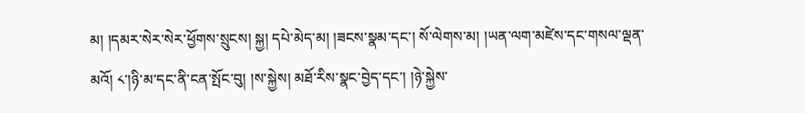མ། །དམར་སེར་སེར་ཕྱོགས་སྲུངས། སྐྱ། དཔེ་མེད་མ། །ཟངས་སྣམ་དང་། སོ་ལེགས་མ། །ཡན་ལག་མཛེས་དང་གསལ་ལྡན་མའོ། ༨་།ཉི་མ་དང་ནི་ངན་སྤོང་བུ། །ས་སྐྱེས། མཐོ་རིས་སྣང་བྱེད་དང་། །ཉེ་སྐྱེས་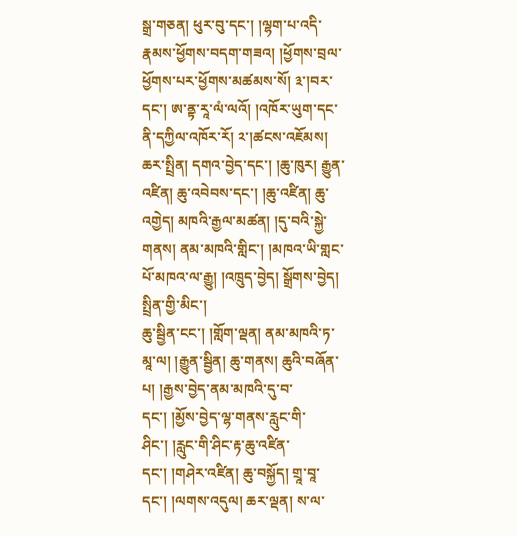སྒྲ་གཅན། ཕུར་བུ་དང་། །ལྷག་པ་འདི་རྣམས་ཕྱོགས་བདག་གཟའ། །ཕྱོགས་བྲལ་ཕྱོགས་པར་ཕྱོགས་མཚམས་སོ། ༣་།བར་དང་། ཨ་ནྟ་རཱ་ལཾ་ལའོ། །འཁོར་ཡུག་དང་ནི་དཀྱིལ་འཁོར་རོ། ༢་།ཚངས་འཇོམས། ཆར་སྤྲིན། དགའ་བྱེད་དང་། །ཆུ་ཁུར། རྒྱུན་འཛིན། ཆུ་འབེབས་དང་། །ཆུ་འཛིན། ཆུ་འགྱེད། མཁའི་རྒྱལ་མཚན། །དུ་བའི་སྐྱེ་གནས། ནམ་མཁའི་གླིང་། །མཁའ་ཡི་གླང་པོ་མཁའ་ལ་རྒྱུ། །འཁྲུད་བྱེད། སྒྲོགས་བྱེད། སྤྲིན་གྱི་མིང་།
ཆུ་སྦྱིན་ངང་། །གློག་ལྡན། ནམ་མཁའི་ཏ་མཱ་ལ། །རྒྱུན་སྦྱིན། ཆུ་གནས། ཆུའི་བཞོན་པ། །རྒྱས་བྱེད་ནམ་མཁའི་དུ་བ་དང་། །མྱོས་བྱེད་ལྷ་གནས་རླུང་གི་ཤིང་། །རླུང་གི་ཤིང་རྟ་ཆུ་འཛིན་དང་། །གཤེར་འཛིན། ཆུ་བསྐྱོད། གྲཱ་བཱ་དང་། །ལགས་འདུལ། ཆར་ལྡན། ས་ལ་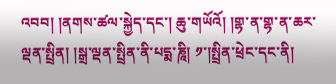འབབ། །ནགས་ཚལ་སྐྱེད་དང་། ཆུ་གཡོའོ། །གྷ་ན་གྷ་ན་ཆར་ལྡན་སྤྲིན། །སྒྲ་ལྡན་སྤྲིན་ནི་པདྨ་ཎཱི། ༡་།སྤྲིན་ཕྲེང་དང་ནི།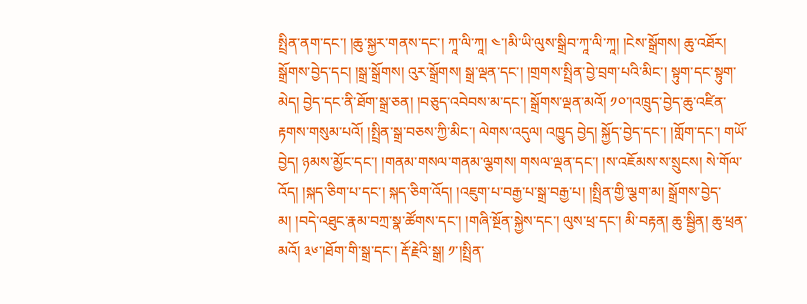སྤྲིན་ནག་དང་། །ཆུ་སྐྱར་གནས་དང་། ཀཱ་ལི་ཀཱ། ༤་།མི་ཡི་ལུས་སྒྲིབ་ཀཱ་ལི་ཀཱ། །ངེས་སྒྲོགས། ཆུ་འཐོར། སྒྲོགས་བྱེད་དང། །སྒྲ་སྒྲོགས། འུར་སྒྲོགས། སྒྲ་ལྡན་དང་། །གྲགས་སྤྲིན་བྱེ་བྲག་པའི་མིང་། སྟུག་དང་སྟུག་མེད། བྱེད་དང་ནི་ཐོག་སྒྲ་ཅན། །བཅུད་འབེབས་མ་དང་། སྒྲོགས་ལྡན་མའོ། ༡༠་།འཁྲུད་བྱེད་ཆུ་འཛིན་རྟགས་གསུམ་པའོ། །སྤྲིན་སྒྲ་བཅས་ཀྱི་མིང་། ལེགས་འདུལ། འཁྱུད བྱེད། སྐྱོད་བྱེད་དང་། །གློག་དང་། གཡོ་བྱེད། ཉམས་མྱོང་དང་། །གནམ་གསལ་གནམ་ལྕགས། གསལ་ལྡན་དང་། །ས་འཇོམས་ས་སྲུངས། སེ་གོལ་འོད། །སྐད་ཅིག་པ་དང་། སྐད་ཅིག་འོད། །འཇུག་པ་བརྒྱ་པ་སྒྲ་བརྒྱ་པ། །སྤྲིན་གྱི་ལྕག་མ། སྒྲོགས་བྱེད་མ། །བདེ་འཐུང་རྣམ་བཀྲ་སྣ་ཚོགས་དང་། །གཞི་སྔོན་སྐྱེས་དང་། ལུས་ཕྲ་དང་། མི་བརྟན། ཆུ་སྦྱིན། ཆུ་ཕྲན་མའོ། ༣༦་།ཐོག་གི་སྒྲ་དང་། རྡོ་རྗེའི་སྒྲ། ༡་།སྤྲིན་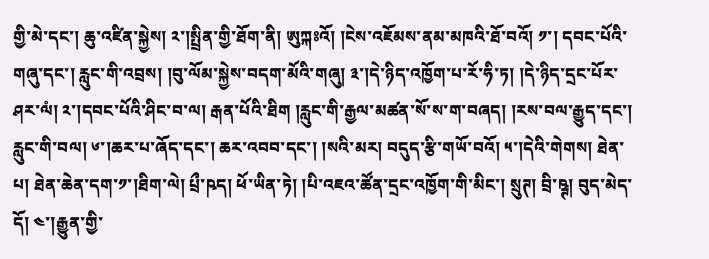གྱི་མེ་དང་། ཆུ་འཛིན་སྐྱེས། ༢་།སྤྲིན་གྱི་ཐོག་ནི། ཨུཀྐཿའོ། །ངེས་འཇོམས་ནམ་མཁའི་ཐོ་བའོ། ༡་། དབང་པོའི་གཞུ་དང་། རླུང་གི་འབྲས། །བུ་ལོམ་སྐྱེས་བདག་མོའི་གཞུ། ༣་།དེ་ཉིད་འཁྱོག་པ་རོ་ཧི་ཏ། །དེ་ཉིད་དྲང་པོར་ཤར་ལཾ། ༢་།དབང་པོའི་ཤིང་བ་ལ། རྒན་པོའི་ཐིག །རླུང་གི་རྒྱལ་མཚན་སོ་ས་ག་བཞད། །རས་བལ་རྒྱུད་དང་། རླུང་གི་བལ། ༦་།ཆར་པ་ཞོད་དང་། ཆར་འབབ་དང་། །སའི་མར། བདུད་རྩི་གཡོ་བའོ། ༥་།དེའི་གེགས། ཐེན་པ། ཐེན་ཆེན་དག་༡་།ཐིག་ལེ། པྲྀ་ཥད། ཕོ་ཡིན་ཏེ། །པི་འཇའ་ཚོན་དྲང་འཁྱོག་གི་མིང་། སྲུཊ། བྲི་ཥྚ། བུད་མེད་དོ། ༤་།རྒྱུན་གྱི་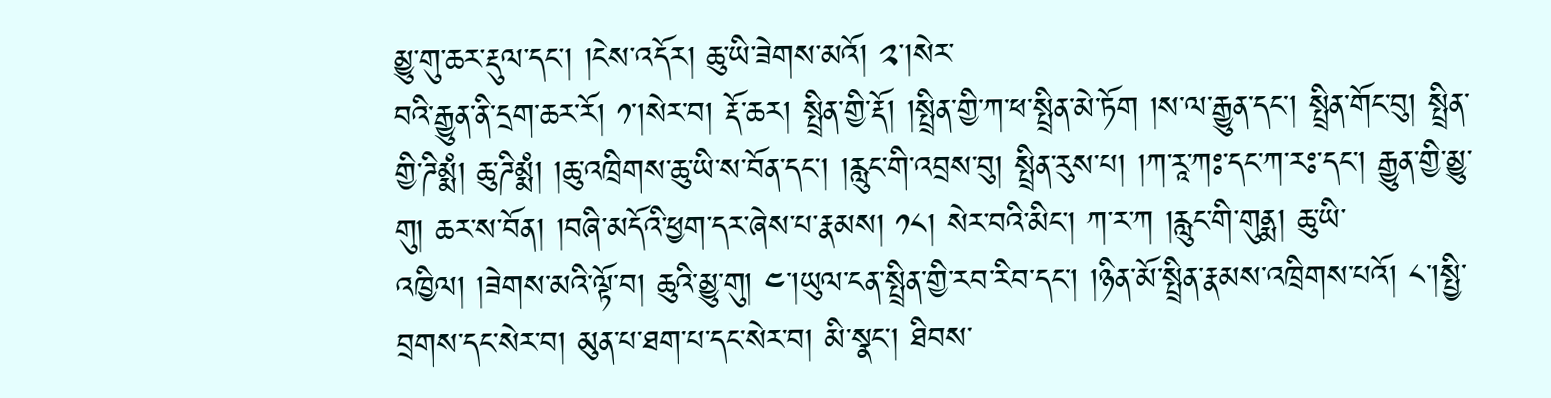མྱུ་གུ་ཆར་རྡུལ་དང་། །ངེས་འདོར། ཆུ་ཡི་ཟེགས་མའོ། ༢་།སེར་
བའི་རྒྱུན་ནི་དྲག་ཆར་རོ། ༡་།སེར་བ། རྡོ་ཆར། སྤྲིན་གྱི་རྡོ། །སྤྲིན་གྱི་ཀ་ཕ་སྤྲིན་མེ་ཏོག །ས་ལ་རྒྱུན་དང་། སྤྲིན་གོང་བུ། སྤྲིན་གྱི་ཌིམྨཾ། ཆུ་ཌིམྨཾ། །ཆུ་འཁྲིགས་ཆུ་ཡི་ས་བོན་དང་། །རླུང་གི་འབྲས་བུ། སྤྲིན་རུས་པ། །ཀ་རཱ་ཀཿ་དང་ཀ་རཿ་དང་། རྒྱུན་གྱི་མྱུ་གུ། ཆར་ས་བོན། །བཞི་མདོའི་ཕྱག་དར་ཞེས་པ་རྣམས། ༡༨། སེར་བའི་མིང་། ཀ་ར་ཀ །རླུང་གི་གུནྨ། ཆུ་ཡི་འཁྱིལ། །ཟེགས་མའི་ལྟོ་བ། ཆུའི་མྱུ་གུ། ༤་།ཡུལ་ངན་སྤྲིན་གྱི་རབ་རིབ་དང་། །ཉིན་མོ་སྤྲིན་རྣམས་འཁྲིགས་པའོ། ༨་།སྤྱི་བྲགས་དང་སེར་བ། མུན་པ་ཐག་པ་དང་སེར་བ། མི་སྣང་། ཐིབས་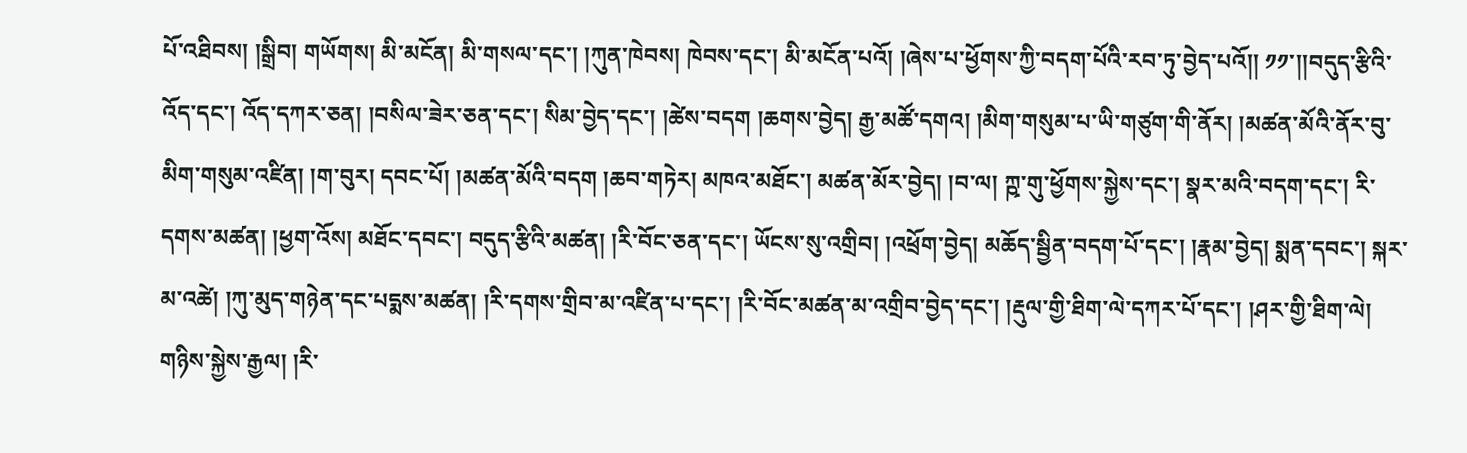པོ་འཐིབས། །སྒྲིབ། གཡོགས། མི་མངོན། མི་གསལ་དང་། །ཀུན་ཁེབས། ཁེབས་དང་། མི་མངོན་པའོ། །ཞེས་པ་ཕྱོགས་ཀྱི་བདག་པོའི་རབ་ཏུ་བྱེད་པའོ།། ༡༡་།།བདུད་རྩིའི་འོད་དང་། འོད་དཀར་ཅན། །བསིལ་ཟེར་ཅན་དང་། སིམ་བྱེད་དང་། །ཚེས་བདག །ཆགས་བྱེད། རྒྱ་མཚོ་དགའ། །མིག་གསུམ་པ་ཡི་གཙུག་གི་ནོར། །མཚན་མོའི་ནོར་བུ་མིག་གསུམ་འཛིན། །ག་བུར། དབང་པོ། །མཚན་མོའི་བདག །ཆབ་གཏེར། མཁའ་མཐོང་། མཚན་མོར་བྱེད། །བ་ལ། ཀྵ་གུ་ཕྱོགས་སྐྱེས་དང་། སྣར་མའི་བདག་དང་། རི་དགས་མཚན། །ཕྱག་འོས། མཐོང་དབང་། བདུད་རྩིའི་མཚན། །རི་བོང་ཅན་དང་། ཡོངས་སུ་འགྲིབ། །འཕྲོག་བྱེད། མཆོད་སྦྱིན་བདག་པོ་དང་། །རྣམ་བྱེད། སྨན་དབང་། སྐར་མ་འཚེ། །ཀུ་མུད་གཉེན་དང་པདྨས་མཚན། །རི་དགས་གྲིབ་མ་འཛིན་པ་དང་། །རི་བོང་མཚན་མ་འགྲིབ་བྱེད་དང་། །རྡུལ་གྱི་ཐིག་ལེ་དཀར་པོ་དང་། །ཤར་གྱི་ཐིག་ལེ། གཉིས་སྐྱེས་རྒྱལ། །རི་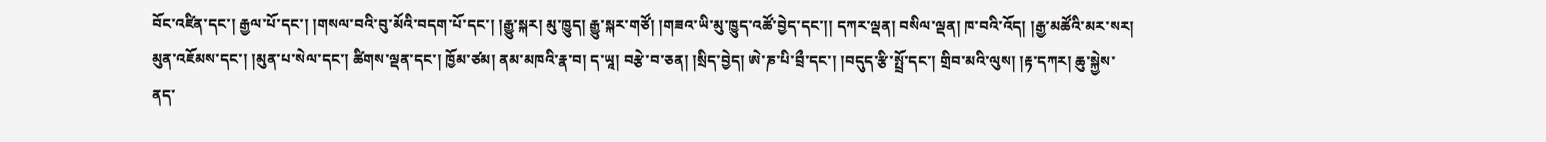བོང་འཛིན་དང་། རྒྱལ་པོ་དང་། །གསལ་བའི་བུ་མོའི་བདག་པོ་དང་། །རྒྱུ་སྐར། མུ་ཁྱུད། རྒྱུ་སྐར་གཙོ། །གཟའ་ཡི་མུ་ཁྱུད་འཚོ་བྱེད་དང་།། དཀར་ལྡན། བསིལ་ལྡན། ཁ་བའི་འོད། །རྒྱ་མཚོའི་མར་སར། མུན་འཇོམས་དང་། །མུན་པ་སེལ་དང་། ཚིགས་ལྡན་དང་། ཁྱོམ་ཙམ། ནམ་མཁའི་རྣ་བ། ད་ཡཱ། བརྩེ་བ་ཅན། །སྲིད་བྱེད། ཨེ་ཎ་པི་བྲྀ་དང་། །བདུད་རྩི་སྤྲོ་དང་། གྲིབ་མའི་ལུས། །རྟ་དཀར། ཆུ་སྐྱེས་
ནད་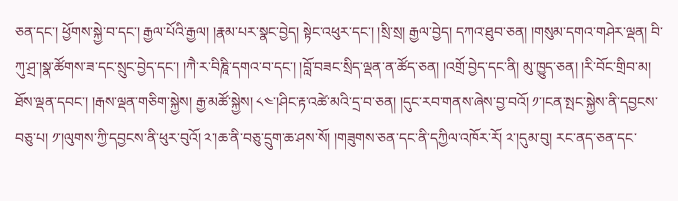ཅན་དང་། ཕྱོགས་སྐྱེ་བ་དང་། རྒྱལ་པོའི་རྒྱལ། །རྣམ་པར་སྣང་བྱེད། སྟེང་འཕུར་དང་། །སྲི་སྲ། རྒྱལ་བྱེད། དཀའ་ཐུབ་ཅན། །གསུམ་དགའ་གཤེར་ལྡན། བི་ཀུ་ཤྲ་།སྣ་ཚོགས་ཟ་དང་སྲུང་བྱེད་དང་། །ཀཻ་ར་བིཎཱི་དགའ་བ་དང་། །བློ་བཟང་སྲིད་ལྡན་ན་ཚོད་ཅན། །འགྲོ་བྱེད་དང་ནི། མུ་ཁྱུད་ཅན། །རི་བོང་གྲིབ་མ། ཐོས་ལྡན་དབང་། །རྒས་ལྡན་གཅིག་སྐྱེས། རྒྱ་མཚོ་སྐྱེས། ༨༤་།ཤིང་རྟ་འཚེ་མའི་དྲ་བ་ཅན། །དུང་རབ་གནས་ཞེས་བྱ་བའོ། ༡་།ངན་སྤང་སྐྱེས་ནི་དབྱངས་བཅུ་པ། ༡་།ལུགས་ཀྱི་དབྱངས་ནི་ཕུར་བུའོ། ༢་།ཆ་ནི་བཅུ་དྲུག་ཆ་ཤས་སོ། །གཟུགས་ཅན་དང་ནི་དཀྱིལ་འཁོར་རོ། ༢་།དུམ་བུ། རང་ནད་ཅན་དང་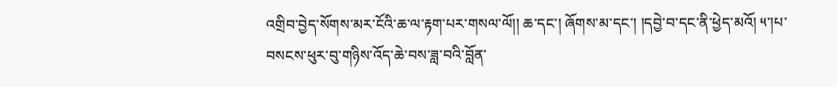འགྲིབ་བྱེད་སོགས་མར་ངོའི་ཆ་ལ་རྟག་པར་གསལ་ལོ།། ཆ་དང་། ཞོགས་མ་དང་། །དབྱེ་བ་དང་ནི་ཕྱེད་མའོ། ༥་།པ་བསངས་ཕུར་བུ་གཉིས་འོད་ཆེ་བས་ཟླ་བའི་བློན་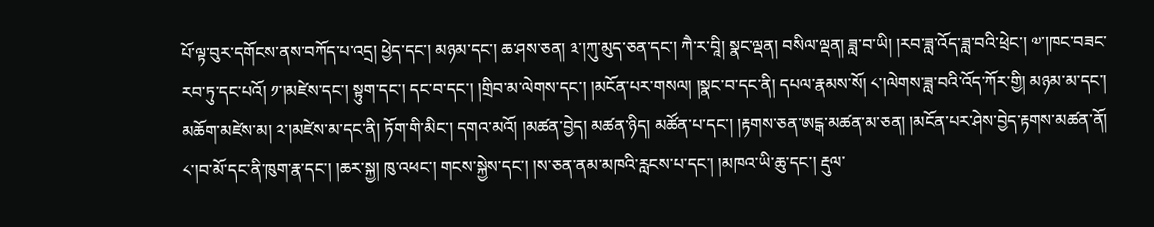པོ་ལྟ་བུར་དགོངས་ནས་བཀོད་པ་འདྲ། ཕྱེད་དང་། མཉམ་དང་། ཆ་ཤས་ཅན། ༣་།ཀུ་མུད་ཅན་དང་། ཀཻ་ར་བཱི། སྣང་ལྡན། བསིལ་ལྡན། ཟླ་བ་ཡི། །རབ་ཟླ་འོད་ཟླ་བའི་ཕྲེང་། ༧་།ཁང་བཟང་རབ་ཏུ་དང་པའོ། ༡་།མཛེས་དང་། སྟུག་དང་། དང་བ་དང་། །གྲིབ་མ་ལེགས་དང་། །མངོན་པར་གསལ། །སྣང་བ་དང་ནི། དཔལ་རྣམས་སོ། ༨་།ལེགས་ཟླ་བའི་འོད་ཀོར་གྱི། མཉམ་མ་དང་། མཆོག་མཛེས་མ། ༢་།མཛེས་མ་དང་ནི། ཏོག་གི་མིང་། དགའ་མའོ། །མཚན་བྱེད། མཚན་ཉིད། མཚོན་པ་དང་། །རྟགས་ཅན་ཨངྒ་མཚན་མ་ཅན། །མངོན་པར་ཤེས་བྱེད་རྟགས་མཚན་ནོ། ༨་།བ་མོ་དང་ནི་ཁུག་རྣ་དང་། །ཆར་སྐྱ། ཁུ་འཕང་། གངས་སྐྱེས་དང་། །ས་ཅན་ནམ་མཁའི་རླངས་པ་དང་། །མཁའ་ཡི་ཆུ་དང་། རྡུལ་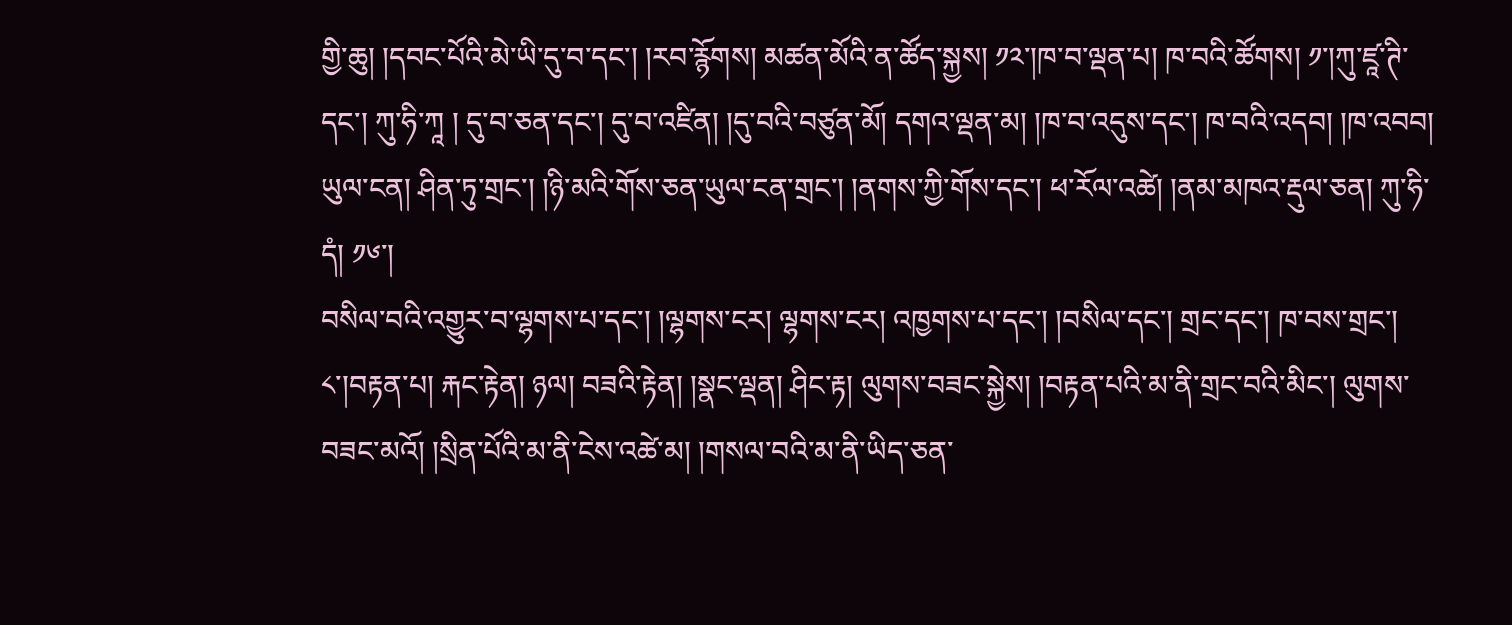གྱི་ཆུ། །དབང་པོའི་མེ་ཡི་དུ་བ་དང་། །རབ་རྙོགས། མཚན་མོའི་ན་ཚོད་སྐྱས། ༡༢་།ཁ་བ་ལྡན་པ། ཁ་བའི་ཚོགས། ༡་།ཀུ་ཛཱ་ཊི་དང་། ཀུ་ཧི་ཀཱ ། དུ་བ་ཅན་དང་། དུ་བ་འཛིན། །དུ་བའི་བཙུན་མོ། དགའ་ལྡན་མ། །ཁ་བ་འདུས་དང་། ཁ་བའི་འདབ། །ཁ་འབབ། ཡུལ་ངན། ཤིན་ཏུ་གྲང་། །ཉི་མའི་གོས་ཅན་ཡུལ་ངན་གྲང་། །ནགས་ཀྱི་གོས་དང་། ཕ་རོལ་འཚེ། །ནམ་མཁའ་རྡུལ་ཅན། ཀུ་ཧི་དཾ། ༡༦་།
བསིལ་བའི་འགྱུར་བ་ལྷགས་པ་དང་། །ལྷགས་ངར། ལྷགས་ངར། འཁྱགས་པ་དང་། །བསིལ་དང་། གྲང་དང་། ཁ་བས་གྲང་། ༨་།བརྟན་པ། རྐང་རྟེན། ཉལ། བཟའི་རྟེན། །སྣང་ལྡན། ཤིང་རྟ། ལུགས་བཟང་སྐྱེས། །བརྟན་པའི་མ་ནི་གྲང་བའི་མིང་། ལུགས་བཟང་མའོ། །སྲིན་པོའི་མ་ནི་ངེས་འཚེ་མ། །གསལ་བའི་མ་ནི་ཡིད་ཅན་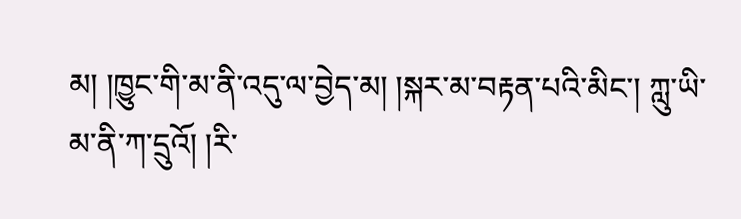མ། །ཁྱུང་གི་མ་ནི་འདུ་ལ་བྱེད་མ། །སྐར་མ་བརྟན་པའི་མིང་། ཀླུ་ཡི་མ་ནི་ཀ་དྲུའོ། །རི་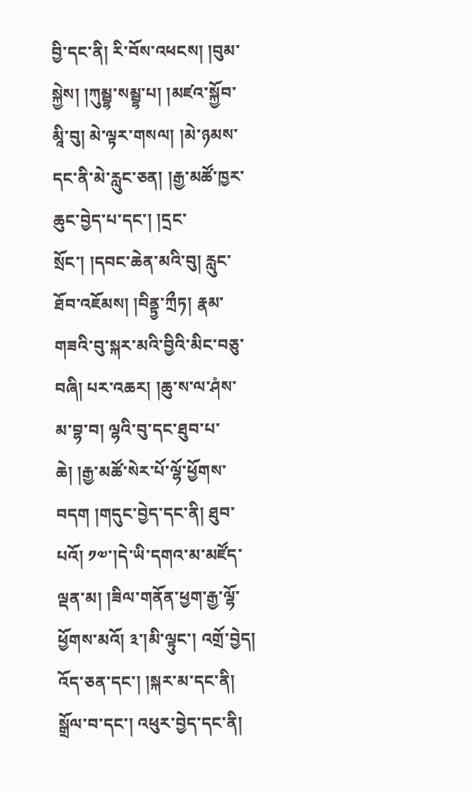བྱི་དང་ནི། རི་བོས་འཕངས། །བུམ་སྐྱེས། །ཀུམྦྷ་སམྦྷ་པ། །མཛའ་སྐྱོབ་མཱི་བུ། མེ་ལྟར་གསལ། །མེ་ཉམས་དང་ནི་མེ་རླུང་ཅན། །རྒྱ་མཚོ་ཁྱར་ཆུང་བྱེད་པ་དང་། །དྲང་སྲོང་། །དབང་ཆེན་མའི་བུ། རླུང་ཐོབ་འཇོམས། །བིནྟྱ་ཀྲྀཏ། རྣམ་གཟའི་བུ་སྐར་མའི་བྱིའི་མིང་བཅུ་བཞི། པར་འཆར། །ཆུ་ས་ལ་ཤཾས་མ་བྷ་བ། ལྷའི་བུ་དང་ཐུབ་པ་ཆེ། །རྒྱ་མཚོ་སེར་པོ་ལྷོ་ཕྱོགས་བདག །གདུང་བྱེད་དང་ནི། ཐུབ་པའོ། ༡༧་།དེ་ཡི་དགའ་མ་མཛོད་ལྡན་མ། །ཟིལ་གནོན་ཕྱག་རྒྱ་ལྷོ་ཕྱོགས་མའོ། ༣་།མི་ལྟུང་། འགྲོ་བྱེད། འོད་ཅན་དང་། །སྐར་མ་དང་ནི། སྒྲོལ་བ་དང་། འཕུར་བྱེད་དང་ནི།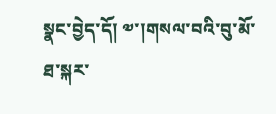སྣང་བྱེད་དོ། ༧་།གསལ་བའི་བུ་མོ་ཐ་སྐར་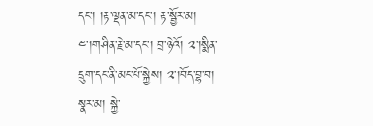དང་། །རྟ་ལྡན་མ་དང་། རྟ་སྦྱོར་མ། ༤་།གཤིན་རྗེ་མ་དང་། བྲ་ཉེའོ། ༢་།སྨིན་དྲུག་དང་ནི་མང་པོ་སྐྱེས། ༢་།བོད་བྷ་བ། སྣར་མ། སྐྱེ་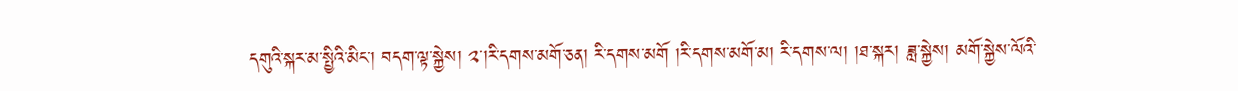དགུའི་སྐར་མ་སྤྱིའི་མིང་། བདག་ལྟ་སྐྱེས། ༢་།རི་དགས་མགོ་ཅན། རི་དགས་མགོ །རི་དགས་མགོ་མ། རི་དགས་ལ། །ཐ་སྐར། ཟླ་སྐྱེས། མགོ་སྐྱེས་ལོའི་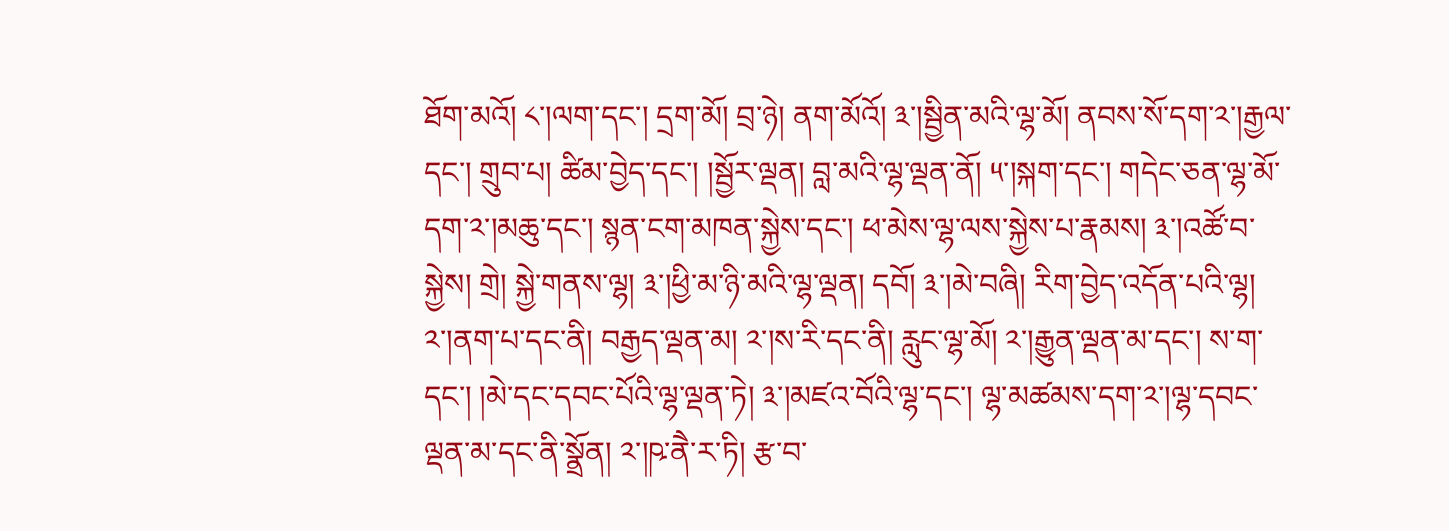ཐོག་མའོ། ༨་།ལག་དང་། དྲག་མོ། བྲ་ཉེ། ནག་མོའོ། ༣་།སྦྱིན་མའི་ལྷ་མོ། ནབས་སོ་དག་༢་།རྒྱལ་དང་། གྲུབ་པ། ཚིམ་བྱེད་དང་། །སྦྱོར་ལྡན། བླ་མའི་ལྷ་ལྡན་ནོ། ༥་།སྐག་དང་། གདེང་ཅན་ལྷ་མོ་དག་༢་།མཆུ་དང་། སྙན་ངག་མཁན་སྐྱེས་དང་། ཕ་མེས་ལྷ་ལས་སྐྱེས་པ་རྣམས། ༣་།འཚོ་བ་སྐྱེས། གྲེ། སྐྱེ་གནས་ལྷ། ༣་།ཕྱི་མ་ཉི་མའི་ལྷ་ལྡན། དབོ། ༣་།མེ་བཞི། རིག་བྱེད་འདོན་པའི་ལྷ། ༢་།ནག་པ་དང་ནི། བརྒྱད་ལྡན་མ། ༢་།ས་རི་དང་ནི། རླུང་ལྷ་མོ། ༢་།རྒྱུན་ལྡན་མ་དང་། ས་ག་
དང་། །མེ་དང་དབང་པོའི་ལྷ་ལྡན་ཏེ། ༣་།མཛའ་བོའི་ལྷ་དང་། ལྷ་མཚམས་དག་༢་།ལྷ་དབང་ལྡན་མ་དང་ནི་སྣྲོན། ༢་།ཥ་ནཻ་ར་ཏི། རྩ་བ་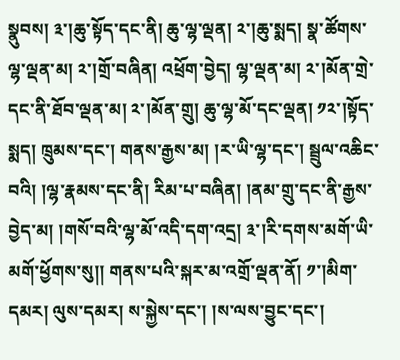སྣུབས། ༣་།ཆུ་སྟོད་དང་ནི། ཆུ་ལྷ་ལྡན། ༢་།ཆུ་སྨད། སྣ་ཚོགས་ལྷ་ལྡན་མ། ༢་།གྲོ་བཞིན། འཕྲོག་བྱེད། ལྷ་ལྡན་མ། ༢་།མོན་གྲེ་དང་ནི་ཐོབ་ལྡན་མ། ༢་།མོན་གྲུ། ཆུ་ལྷ་མོ་དང་ལྡན། ༡༢་།སྟོད་སྨད། ཁྲུམས་དང་། གནས་རྒྱས་མ། །ར་ཡི་ལྷ་དང་། སྦྲུལ་འཆིང་བའི། །ལྷ་རྣམས་དང་ནི། རིམ་པ་བཞིན། །ནམ་གྲུ་དང་ནི་རྒྱས་བྱེད་མ། །གསོ་བའི་ལྷ་མོ་འདི་དག་འདྲ། ༣་།རི་དགས་མགོ་ཡི་མགོ་ཕྱོགས་སུ།། གནས་པའི་སྐར་མ་འགྲོ་ལྡན་ནོ། ༡་།མིག་དམར། ལུས་དམར། ས་སྐྱེས་དང་། །ས་ལས་བྱུང་དང་།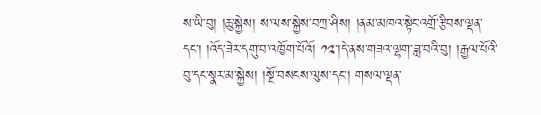ས་ཡི་བུ། །ཆུ་སྐྱེས། ས་ལས་སྐྱེས་བཀྲ་ཤིས། །ནམ་མཁའ་སྟེང་འགྲོ་རྩིབས་ལྡན་དང་། །འོད་ཟེར་དགུ་བ་འཁྱོག་པོའོ། ༡༢་།དེ་ནས་གཟའ་ལྷག་ཟླ་བའི་བུ། །རྒྱལ་པོའི་བུ་དང་སྣར་མ་སྐྱེས། །སྔོ་བསངས་ལུས་དང་། གསལ་ལྡན་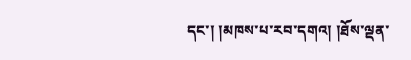དང་། །མཁས་པ་རབ་དགའ། །ཐོས་ལྡན་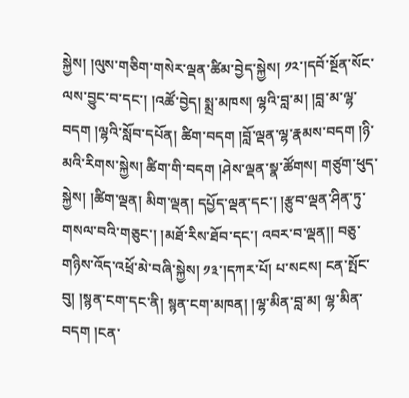སྐྱེས། །ལུས་གཅིག་གསེར་ལྡན་ཚིམ་བྱེད་སྐྱེས། ༡༢་།དབོ་སྔོན་སོང་ལས་བྱུང་བ་དང་། །འཚོ་བྱེད། སྨྲ་མཁས། ལྷའི་བླ་མ། །བླ་མ་ལྷ་བདག །ལྷའི་སློབ་དཔོན། ཚིག་བདག །བློ་ལྡན་ལྷ་རྣམས་བདག །ཉི་མའི་རིགས་སྐྱེས། ཚིག་གི་བདག །ཤེས་ལྡན་སྣ་ཚོགས། གཙུག་ཕུད་སྐྱེས། །ཚིག་ལྡན། མིག་ལྡན། དཔྱོད་ལྡན་དང་། །རྩུབ་ལྡན་ཤིན་ཏུ་གསལ་བའི་གཅུང་། །མཐོ་རིས་ཐོབ་དང་། འབར་བ་ལྡན།། བཅུ་གཉིས་འོད་འཕྲོ་མེ་བཞི་སྐྱེས། ༡༣་།དཀར་པོ། པ་སངས། ངན་སྤོང་བུ། །སྙན་ངག་དང་ནི། སྙན་ངག་མཁན། །ལྷ་མིན་བླ་མ། ལྷ་མིན་བདག །ངན་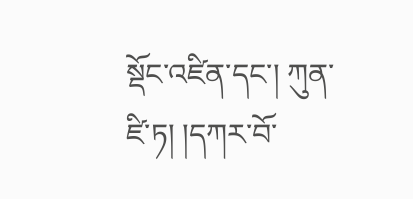སྡོང་འཛིན་དང་། ཀུན་ཛི་ཏ། །དཀར་བོ་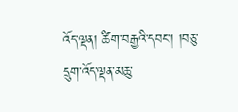འོད་ལྡན། ཚིག་བརྒྱའི་དབང་། །བཅུ་དྲུག་འོད་ལྡན་མཆུ་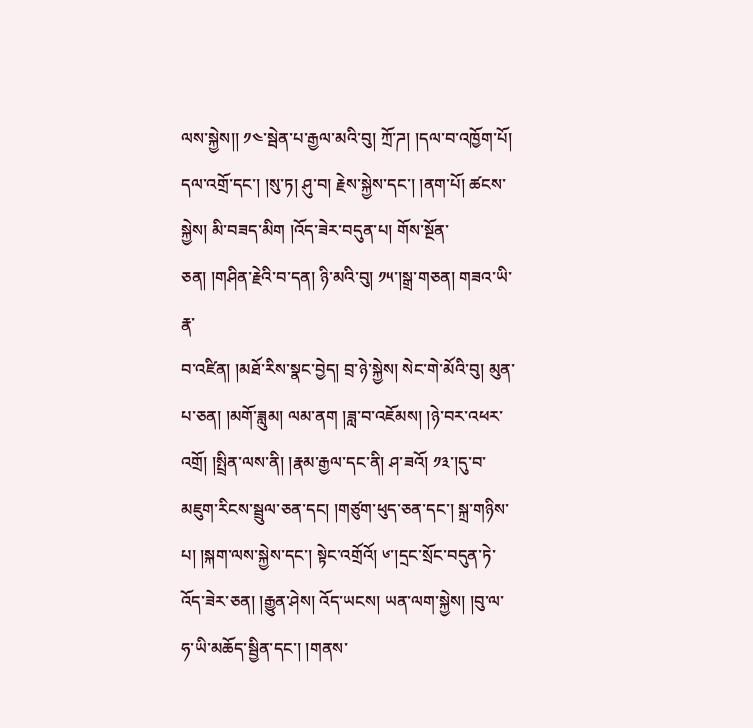ལས་སྐྱེས།། ༡༤་སྦེན་པ་རྒྱལ་མའི་བུ། ཀྲོ་ཌ། །དལ་བ་འཁྱོག་པོ། དལ་འགྲོ་དང་། །སུ་ཏ། ཤུ་བ། རྗེས་སྐྱེས་དང་། །ནག་པོ། ཚངས་སྐྱེས། མི་བཟད་མིག །འོད་ཟེར་བདུན་པ། གོས་སྔོན་ཅན། །གཤིན་རྗེའི་བ་དན། ཉི་མའི་བུ། ༡༥་།སྒྲ་གཅན། གཟའ་ཡི་རྣ་
བ་འཛིན། །མཐོ་རིས་སྣང་བྱེད། བྲ་ཉེ་སྐྱེས། སེང་གེ་མོའི་བུ། མུན་པ་ཅན། །མགོ་ཟླུམ། ལམ་ནག །ཟླ་བ་འཇོམས། །ཉེ་བར་འཕར་འགྲོ། །སྤྲིན་ལས་ནི། །རྣམ་རྒྱལ་དང་ནི། ཤ་ཟའོ། ༡༣་།དུ་བ་མཇུག་རིངས་སྦྲུལ་ཅན་དང། །གཙུག་ཕུད་ཅན་དང་། སྐྲ་གཉིས་པ། །སྐག་ལས་སྐྱེས་དང་། སྟེང་འགྲོའོ། ༦་།དྲང་སྲོང་བདུན་ཏེ་འོད་ཟེར་ཅན། །རྒྱུན་ཤེས། འོད་ཡངས། ཡན་ལག་སྐྱེས། །བུ་ལ་ཧ་ཡི་མཆོད་སྦྱིན་དང་། །གནས་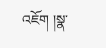འཇོག །སྣ་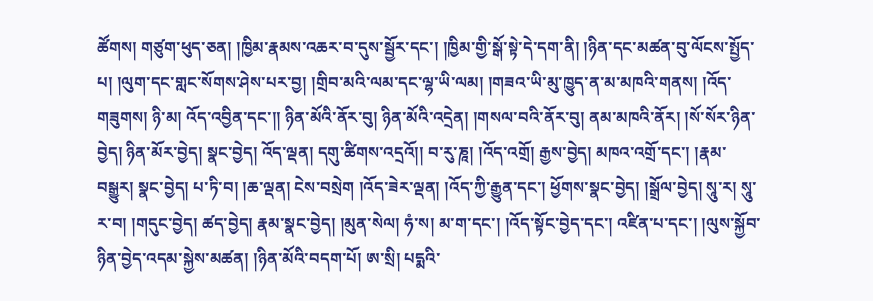ཚོགས། གཙུག་ཕུད་ཅན། །ཁྱིམ་རྣམས་འཆར་བ་དུས་སྦྱོར་དང་། །ཁྱིམ་གྱི་སྒོ་སྟེ་དེ་དག་ནི། །ཉིན་དང་མཚན་བུ་ལོངས་སྤྱོད་པ། །ལུག་དང་གླང་སོགས་ཤེས་པར་བྱ། །གྲིབ་མའི་ལམ་དང་ལྷ་ཡི་ལམ། །གཟའ་ཡི་མུ་ཁྱུད་ན་མ་མཁའི་གནས། །འོད་གཟུགས། ཉི་མ། འོད་འབྱིན་དང་།། ཉིན་མོའི་ནོར་བུ། ཉིན་མོའི་འདྲེན། །གསལ་བའི་ནོར་བུ། ནམ་མཁའི་ནོར། །སོ་སོར་ཉིན་བྱེད། ཉིན་མོར་བྱེད། སྣང་བྱེད། འོད་ལྡན། དགུ་ཚིགས་འདྲའོ།། བ་རུ་ཎཱ། །འོད་འགྲོ། རྒྱས་བྱེད། མཁའ་འགྲོ་དང་། །རྣམ་བསྒྱུར། སྣང་བྱེད། པ་ཏི་བ། །ཆ་ལྡན། ངེས་བསྲེག །འོད་ཟེར་ལྡན། །འོད་ཀྱི་རྒྱུན་དང་། ཕྱོགས་སྣང་བྱེད། །སྒྲོལ་བྱེད། སཱུ་ར། སཱུ་ར་བ། །གདུང་བྱེད། ཚད་བྱེད། རྣམ་སྣང་བྱེད། །མུན་སེལ། ཧཾ་ས། མ་ག་དང་། །འོད་སྟོང་བྱེད་དང་། འཛིན་པ་དང་། །ལུས་སྐྱོབ་ཉིན་བྱེད་འདམ་སྐྱེས་མཚན། །ཉིན་མོའི་བདག་པོ། ཨ་སྲི། པདྨའི་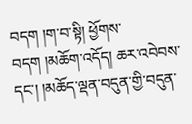བདག །ག་བ་སྟི། ཕྱོགས་བདག །མཆོག་འདོད། ཆར་འབེབས་དང་། །མཆོད་ལྡན་བདུན་གྱི་བདུན་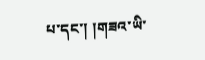པ་དང་། །གཟའ་ཡི་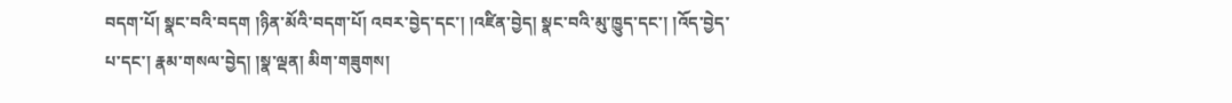བདག་པོ། སྣང་བའི་བདག །ཉིན་མོའི་བདག་པོ། འབར་བྱེད་དང་། །འཛིན་བྱེད། སྣང་བའི་མུ་ཁྱུད་དང་། །འོད་བྱེད་པ་དང་། རྣམ་གསལ་བྱེད། །སྣ་ལྡན། མིག་གཟུགས།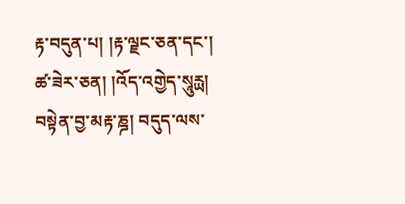རྟ་བདུན་པ། །རྟ་ལྗང་ཅན་དང་། ཚ་ཟེར་ཅན། །འོད་འགྱེད་སཱུརྻ། བསྟེན་བྱ་མརྟ་ཎྜ། བདུད་ལས་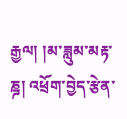རྒྱལ། །མ་ཟླུམ་མརྟ་ཎྜ། འཕྲོག་བྱེད་རྩེན་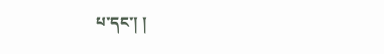པ་དང་། །